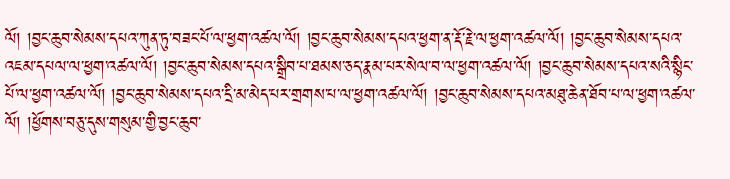ལོ། །བྱང་ཆུབ་སེམས་དཔའ་ཀུན་ཏུ་བཟང་པོ་ལ་ཕྱག་འཚལ་ལོ། །བྱང་ཆུབ་སེམས་དཔའ་ཕྱག་ན་རྡོ་རྗེ་ལ་ཕྱག་འཚལ་ལོ། །བྱང་ཆུབ་སེམས་དཔའ་འཇམ་དཔལ་ལ་ཕྱག་འཚལ་ལོ། །བྱང་ཆུབ་སེམས་དཔའ་སྒྲིབ་པ་ཐམས་ཅད་རྣམ་པར་སེལ་བ་ལ་ཕྱག་འཚལ་ལོ། །བྱང་ཆུབ་སེམས་དཔའ་སའི་སྙིང་པོ་ལ་ཕྱག་འཚལ་ལོ། །བྱང་ཆུབ་སེམས་དཔའ་དྲི་མ་མེད་པར་གྲགས་པ་ལ་ཕྱག་འཚལ་ལོ། །བྱང་ཆུབ་སེམས་དཔའ་མཐུ་ཆེན་ཐོབ་པ་ལ་ཕྱག་འཚལ་ལོ། །ཕྱོགས་བཅུ་དུས་གསུམ་གྱི་བྱང་ཆུབ་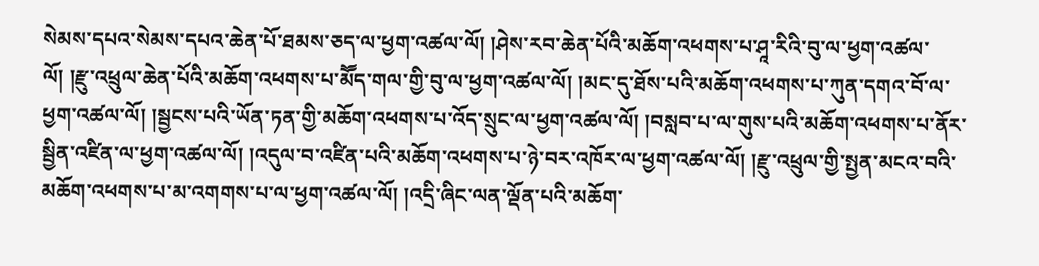སེམས་དཔའ་སེམས་དཔའ་ཆེན་པོ་ཐམས་ཅད་ལ་ཕྱག་འཚལ་ལོ། །ཤེས་རབ་ཆེན་པོའི་མཆོག་འཕགས་པ་ཤཱ་རིའི་བུ་ལ་ཕྱག་འཚལ་ལོ། །རྫུ་འཕྲུལ་ཆེན་པོའི་མཆོག་འཕགས་པ་མཽད་གལ་གྱི་བུ་ལ་ཕྱག་འཚལ་ལོ། །མང་དུ་ཐོས་པའི་མཆོག་འཕགས་པ་ཀུན་དགའ་བོ་ལ་ཕྱག་འཚལ་ལོ། །སྦྱངས་པའི་ཡོན་ཏན་གྱི་མཆོག་འཕགས་པ་འོད་སྲུང་ལ་ཕྱག་འཚལ་ལོ། །བསླབ་པ་ལ་གུས་པའི་མཆོག་འཕགས་པ་ནོར་སྦྱིན་འཛིན་ལ་ཕྱག་འཚལ་ལོ། །འདུལ་བ་འཛིན་པའི་མཆོག་འཕགས་པ་ཉེ་བར་འཁོར་ལ་ཕྱག་འཚལ་ལོ། །རྫུ་འཕྲུལ་གྱི་སྤྱན་མངའ་བའི་མཆོག་འཕགས་པ་མ་འགགས་པ་ལ་ཕྱག་འཚལ་ལོ། །འདྲི་ཞིང་ལན་ལྡོན་པའི་མཆོག་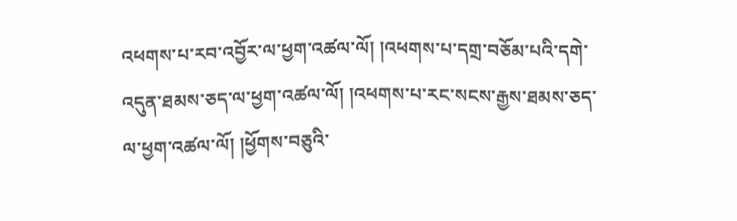འཕགས་པ་རབ་འབྱོར་ལ་ཕྱག་འཚལ་ལོ། །འཕགས་པ་དགྲ་བཅོམ་པའི་དགེ་འདུན་ཐམས་ཅད་ལ་ཕྱག་འཚལ་ལོ། །འཕགས་པ་རང་སངས་རྒྱས་ཐམས་ཅད་ལ་ཕྱག་འཚལ་ལོ། །ཕྱོགས་བཅུའི་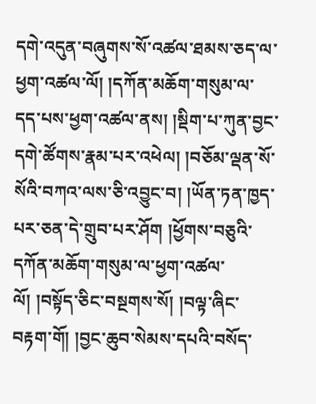དགེ་འདུན་བཞུགས་སོ་འཚལ་ཐམས་ཅད་ལ་ཕྱག་འཚལ་ལོ། །དཀོན་མཆོག་གསུམ་ལ་དད་པས་ཕྱག་འཚལ་ནས། །སྡིག་པ་ཀུན་བྱང་དགེ་ཚོགས་རྣམ་པར་འཕེལ། །བཅོམ་ལྡན་སོ་སོའི་བཀའ་ལས་ཅི་འབྱུང་བ། །ཡོན་ཏན་ཁྱད་པར་ཅན་དེ་གྲུབ་པར་ཤོག །ཕྱོགས་བཅུའི་དཀོན་མཆོག་གསུམ་ལ་ཕྱག་འཚལ་ལོ། །བསྟོད་ཅིང་བསྔགས་སོ། །བལྟ་ཞིང་བརྟག་གོ། །བྱང་ཆུབ་སེམས་དཔའི་བསོད་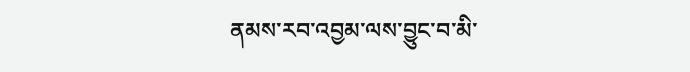ནམས་རབ་འབྱམ་ལས་བྱུང་བ་མི་